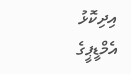އިދިކޮޅު އެމްޑީޕީގެ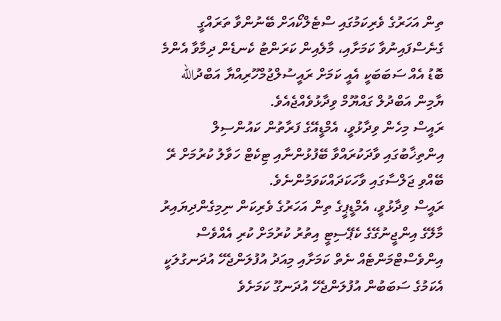ތިން އަހަރުގެ ވެރިކަމުގައި ސްޓެލްކޯއަށް ބޭނުންވާ ތަރައްގީ ގެނެސްފައިނުވާ ކަމަށާއި، މާލެއިން ކަރަންޓު ކެނޑެން ދިމާވާ އެންމެ ބޮޑު އެއް ސަބަބަކީ އެއީ ކަމަށް ރައީސުލްޖުމްހޫރިއްޔާ އަބްދުالله ޔާމިން އަބްދުލް ގައްޔޫމް ވިދާޅުވެއްޖެއެވެ.
ރައީސް މިހެން ވިދާޅުވީ، އެމްޑީއޭގެ ފަރާތުން ކައުންސިލް އިންތިޚާބުގައި ވާދަކުރައްވާ ބޭފުޅުންނާއި ޓިކެޓް ހަވާލު ކުރުމަށް ރޭ ބޭއްވި ޖަލްސާގައި ވާހަކަދައްކަވަމުންނެވެ.
ރައީސް ވިދާޅުވީ، އެމްޑީޕީގެ ތިން އަހަރުގެ ވެރިކަން ނިމިގެންދިޔައިރު މާލޭގެ އިންޖީނުގޭގެ ކެޕޭސިޓީ އިތުރު ކުރުމަށް ކުރި އެއްވެސް އިންވެސްޓްމަންޓެއް ނެތް ކަމަށާއި މިއަދު އުފުލަންޖެހޭ އުދަނގުލަކީ އެކަމުގެ ސަބަބުން އުފުލަންޖެހޭ އުދަނގޫ ކަމަށެވެ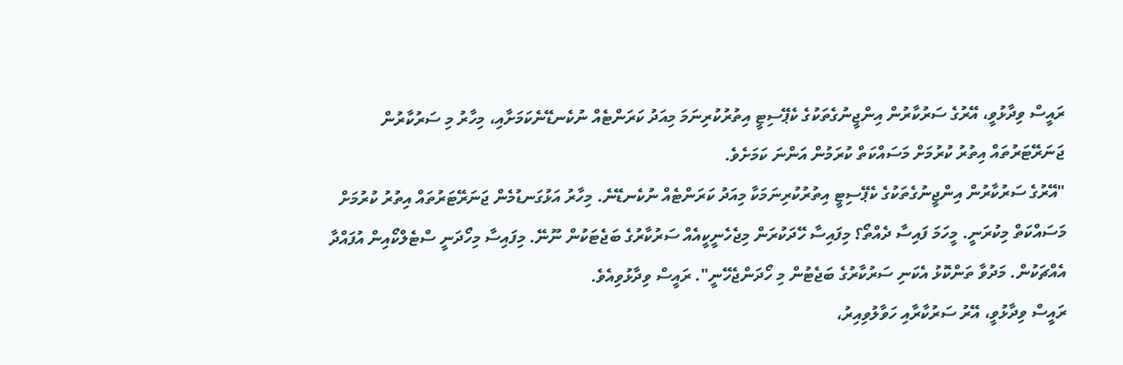ރައީސް ވިދާޅުވީ، އޭރުގެ ސަރުކާރުން އިންޖީނުގެތަކުގެ ކެޕޭސިޓީ އިތުރުކުރިނަމަ މިއަދު ކަރަންޓެއް ނުކެނޑޭނެކަމަށާއި، މިހާރު މި ސަރުކާރުން ޖަނަރޭޓަރުތައް އިތުރު ކުރުމަށް މަސައްކަތް ކުރަމުން އަންނަ ކަމަށެވެ.
"އޭރުގެ ސަރުކާރުން އިންޖީނުގެތަކުގެ ކެޕޭސިޓީ އިތުރުކުރިނަމަކާ މިއަދު ކަރަންޓެއް ނުކެނޑޭނެ. މިހާރު އަޅުގަނޑުމެން ޖަނަރޭޓަރުތައް އިތުރު ކުރުމަށް މަސައްކަތް މިކުރަނީ. މީހަމަ ފައިސާ ދެއްތޯ؟ މިފައިސާ ހޭދަކުރަން މިޖެހެނީކީއެއް ސަރުކާރުގެ ބަޖެޓަކުން ނޫނޭ. މިފައިސާ މިހޯދަނީ ސްޓެލްކޯއިން އުފައްދާ އެއްޗަކުން. މަދުވާ ތަންކޮޅު އެކަނި ސަރުކާރުގެ ބަޖެޓުން މި ހޯދަންޖެހޭނީ". ރައީސް ވިދާޅުވިއެވެ.
ރައީސް ވިދާޅުވީ، އޭރު ސަރުކާރާއި ހަވާލުވިއިރު،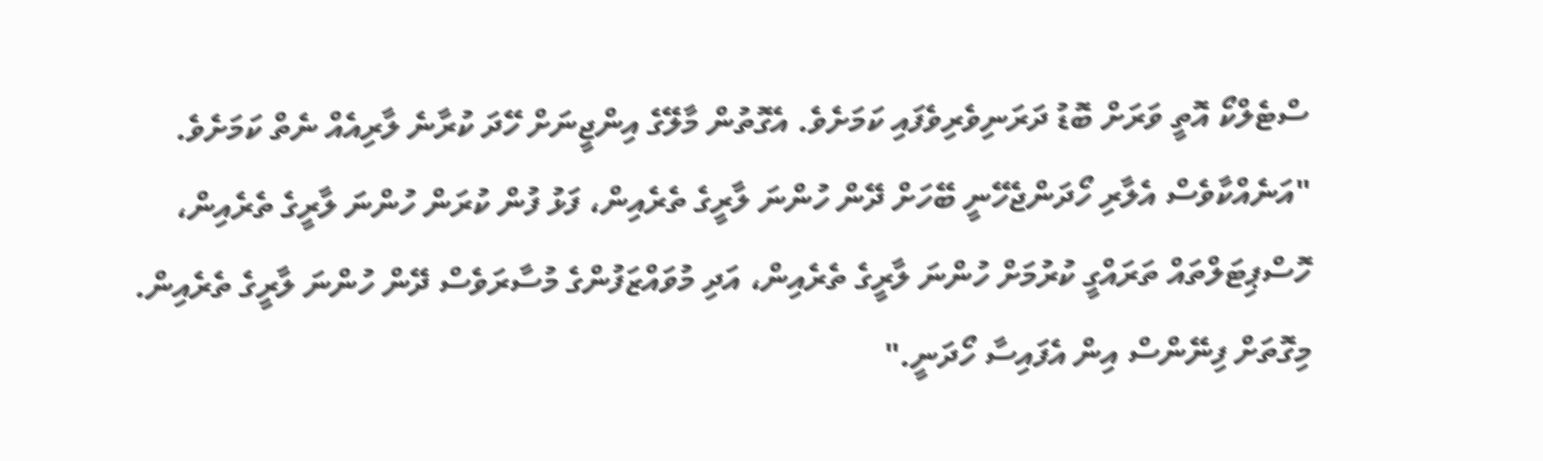ސްޓެލްކޯ އޮތީ ވަރަށް ބޮޑު ދަރަނިވެރިވެފައި ކަމަށެވެ. އެގޮތުން މާލޭގެ އިންޖީނަށް ހޭދަ ކުރާނެ ލާރިއެއް ނެތް ކަމަށެވެ.
"އަނެއްކާވެސް އެލާރި ހޯދަންޖެހޭނީ ބޭހަށް ދޭން ހުންނަ ލާރީގެ ތެރެއިން، ފަޅު ފުން ކުރަން ހުންނަ ލާރީގެ ތެރެއިން، ހޮސްޕިޓަލްތައް ތަރައްގީ ކުރުމަށް ހުންނަ ލާރީގެ ތެރެއިން، އަދި މުވައްޒަފުންގެ މުސާރަވެސް ދޭން ހުންނަ ލާރީގެ ތެރެއިން. މިގޮތަށް ފިނޭންސް އިން އެފައިސާ ހޯދަނީ."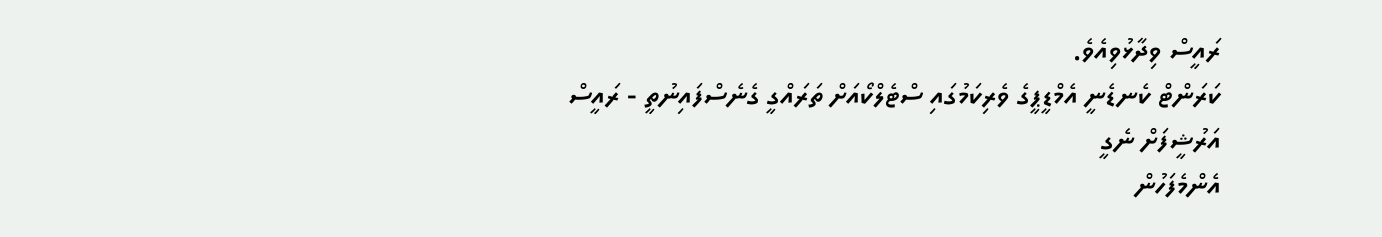ރައީސް ވިދާޅުވިއެވެ.
ކަރަންޓް ކެނޑެނީ އެމްޑީޕީގެ ވެރިކަމުގައި ސްޓެލްކޯއަށް ތަރައްގީ ގެނެސްފައިނުތީ - ރައީސް
އަރުޝީފަށް ނެގީ
އެންމެފަހުން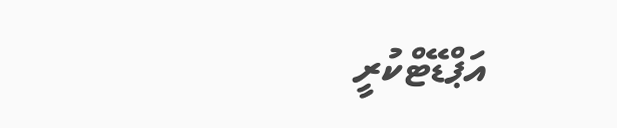އަޕްޑޭޓްކުރީ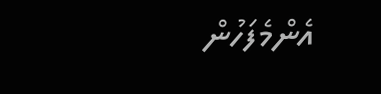އެންމެފަހުން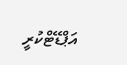އަޕްޑޭޓްކުރީ